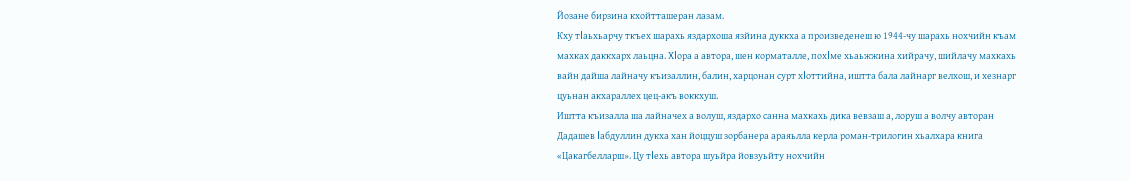Йозане бирзина кхойтташеран лазам.
Кху тΙаьхьарчу ткъех шарахь яздархоша язйина дуккха а произведенеш ю 1944-чу шарахь нохчийн къам махках даккхарх лаьцна. ХΙора а автора, шен корматалле, похΙме хьаьжжина хийрачу, шийлачу махкахь вайн дайша лайначу къизаллин, балин, харцонан сурт хΙоттийна, иштта бала лайнарг велхош, и хезнарг цуьнан акхараллех цец-акъ воккхуш.
Иштта къизалла ша лайначех а волуш, яздархо санна махкахь дика вевзаш а, лоруш а волчу авторан Дадашев Ιабдуллин дукха хан йоццуш зорбанера араяьлла керла роман-трилогин хьалхара книга «Цакагбелларш». Цу тΙехь автора шуьйра йовзуьйту нохчийн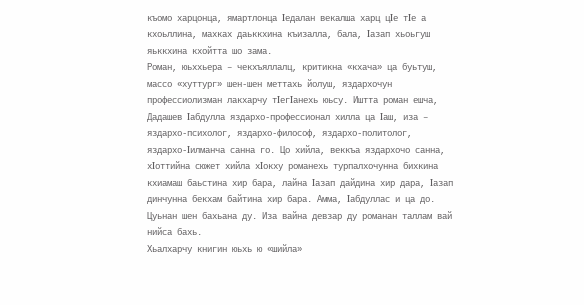къомо харцонца, ямартлонца Ιедалан векалша харц цΙе тΙе а кхоьллина, махках даьккхина къизалла, бала, Ιазап хьоьгуш яьккхина кхойтта шо зама.
Роман, юьххьера – чекхъяллалц, критикна «кхача» ца буьтуш, массо «хуттург» шен-шен меттахь йолуш, яздархочун профессиолизман лакхарчу тΙегΙанехь юьсу. Иштта роман ешча, Дадашев Ιабдулла яздархо-профессионал хилла ца Ιаш, иза – яздархо-психолог, яздархо-философ, яздархо-политолог, яздархо-Ιилманча санна го. Цо хийла, веккъа яздархочо санна, хΙоттийна сюжет хийла хΙокху романехь турпалхочунна бихкина кхиамаш баьстина хир бара, лайна Ιазап дайдина хир дара, Ιазап динчунна бекхам байтина хир бара. Амма, Ιабдуллас и ца до. Цуьнан шен бахьана ду. Иза вайна девзар ду романан таллам вай нийса бахь.
Хьалхарчу книгин юьхь ю «шийла»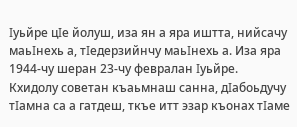Ιуьйре цΙе йолуш, иза ян а яра иштта, нийсачу маьΙнехь а, тΙедерзийнчу маьΙнехь а. Иза яра 1944-чу шеран 23-чу февралан Ιуьйре.
Кхидолу советан къаьмнаш санна, дΙабоьдучу тΙамна са а гатдеш, ткъе итт эзар къонах тΙаме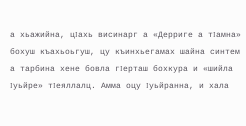а хьажийна, цΙахь висинарг а «Дерриге а тΙамна» бохуш къахьоьгуш, цу къинхьегамах шайна синтем а тарбина хене бовла гΙерташ бохкура и «шийла Ιуьйре» тΙеяллалц. Амма оцу Ιуьйранна, и хала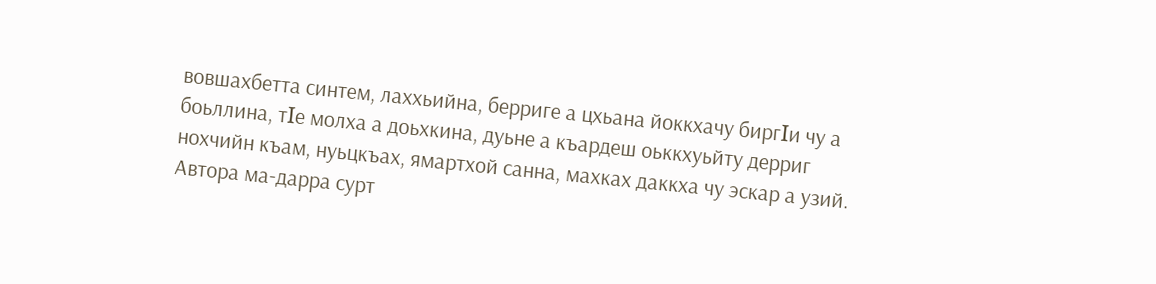вовшахбетта синтем, лаххьийна, берриге а цхьана йоккхачу биргΙи чу а боьллина, тΙе молха а доьхкина, дуьне а къардеш оьккхуьйту дерриг нохчийн къам, нуьцкъах, ямартхой санна, махках даккха чу эскар а узий.
Автора ма-дарра сурт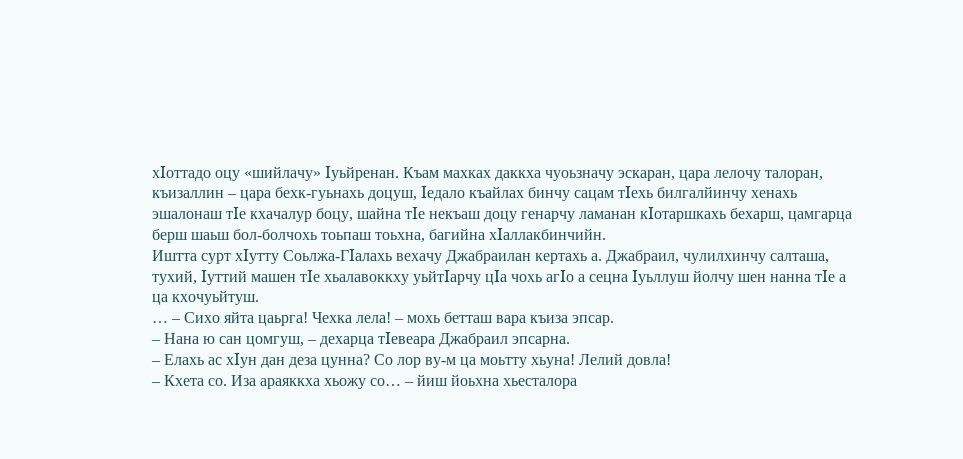хΙоттадо оцу «шийлачу» Ιуьйренан. Къам махках даккха чуоьзначу эскаран, цара лелочу талоран, къизаллин – цара бехк-гуьнахь доцуш, Ιедало къайлах бинчу сацам тΙехь билгалйинчу хенахь эшалонаш тΙе кхачалур боцу, шайна тΙе некъаш доцу генарчу ламанан кΙотаршкахь бехарш, цамгарца берш шаьш бол-болчохь тоьпаш тоьхна, багийна хΙаллакбинчийн.
Иштта сурт хΙутту Соьлжа-ГΙалахь вехачу Джабраилан кертахь а. Джабраил, чулилхинчу салташа, тухий, Ιуттий машен тΙе хьалавоккху уьйтΙарчу цΙа чохь агΙо а сецна Ιуьллуш йолчу шен нанна тΙе а ца кхочуьйтуш.
… – Сихо яйта цаьрга! Чехка лела! – мохь бетташ вара къиза эпсар.
– Нана ю сан цомгуш, – дехарца тΙевеара Джабраил эпсарна.
– Елахь ас хΙун дан деза цунна? Со лор ву-м ца моьтту хьуна! Лелий довла!
– Кхета со. Иза араяккха хьожу со… – йиш йоьхна хьесталора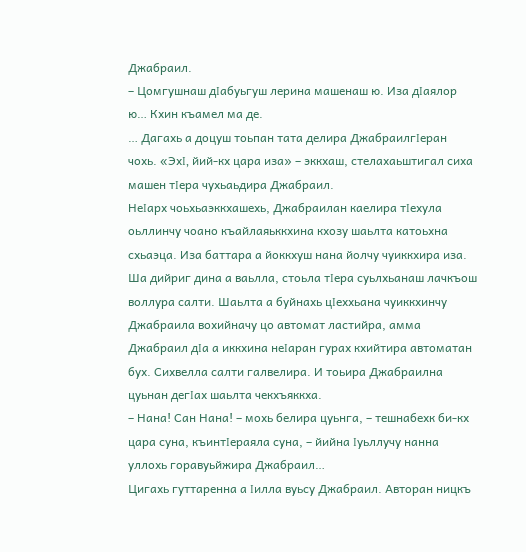Джабраил.
– Цомгушнаш дΙабуьгуш лерина машенаш ю. Иза дΙаялор ю… Кхин къамел ма де.
… Дагахь а доцуш тоьпан тата делира ДжабраилгΙеран чохь. «ЭхΙ, йий-кх цара иза» – эккхаш, стелахаьштигал сиха машен тΙера чухьаьдира Джабраил.
НеΙарх чоьхьаэккхашехь, Джабраилан каелира тΙехула оьллинчу чоано къайлаяьккхина кхозу шаьлта катоьхна схьаэца. Иза баттара а йоккхуш нана йолчу чуиккхира иза.
Ша дийриг дина а ваьлла, стоьла тΙера суьлхьанаш лачкъош воллура салти. Шаьлта а буйнахь цΙеххьана чуиккхинчу Джабраила вохийначу цо автомат ластийра, амма Джабраил дΙа а иккхина неΙаран гурах кхийтира автоматан бух. Сихвелла салти галвелира. И тоьира Джабраилна цуьнан дегΙах шаьлта чекхъяккха.
– Нана! Сан Нана! – мохь белира цуьнга, – тешнабехк би-кх цара суна, къинтΙераяла суна, – йийна Ιуьллучу нанна уллохь горавуьйжира Джабраил…
Цигахь гуттаренна а Ιилла вуьсу Джабраил. Авторан ницкъ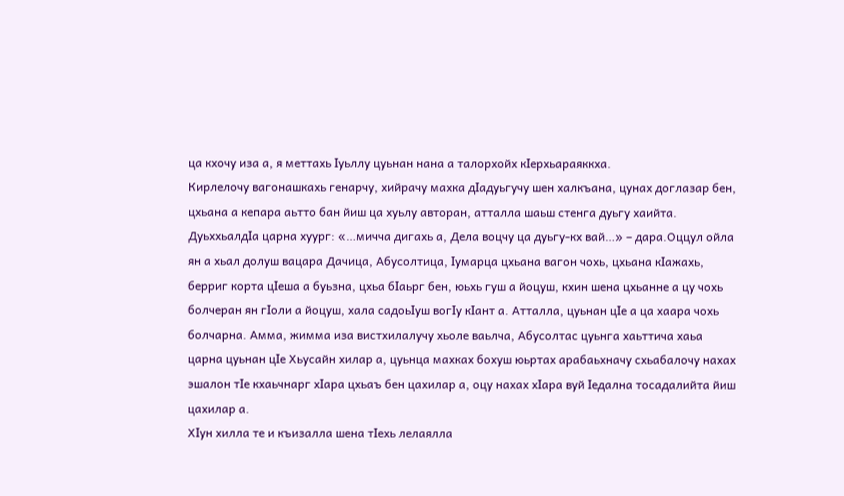ца кхочу иза а, я меттахь Ιуьллу цуьнан нана а талорхойх кΙерхьараяккха.
Кирлелочу вагонашкахь генарчу, хийрачу махка дΙадуьгучу шен халкъана, цунах доглазар бен, цхьана а кепара аьтто бан йиш ца хуьлу авторан, атталла шаьш стенга дуьгу хаийта. ДуьххьалдΙа царна хуург: «…мичча дигахь а, Дела воцчу ца дуьгу-кх вай…» – дара.Оццул ойла ян а хьал долуш вацара Дачица, Абусолтица, Ιумарца цхьана вагон чохь, цхьана кΙажахь, берриг корта цΙеша а буьзна, цхьа бΙаьрг бен, юьхь гуш а йоцуш, кхин шена цхьанне а цу чохь болчеран ян гΙоли а йоцуш, хала садоьΙуш вогΙу кΙант а. Атталла, цуьнан цΙе а ца хаара чохь болчарна. Амма, жимма иза вистхилалучу хьоле ваьлча, Абусолтас цуьнга хаьттича хаьа царна цуьнан цΙе Хьусайн хилар а, цуьнца махках бохуш юьртах арабаьхначу схьабалочу нахах эшалон тΙе кхаьчнарг хΙара цхьаъ бен цахилар а, оцу нахах хΙара вуй Ιедална тосадалийта йиш цахилар а.
ХΙун хилла те и къизалла шена тΙехь лелаялла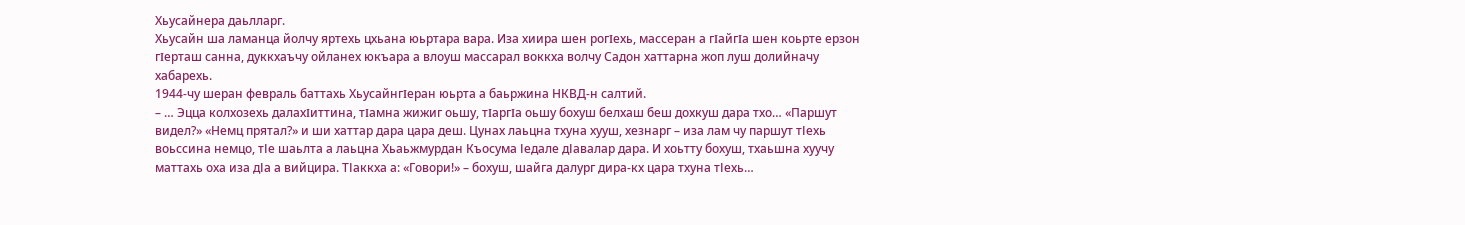Хьусайнера даьлларг.
Хьусайн ша ламанца йолчу яртехь цхьана юьртара вара. Иза хиира шен рогΙехь, массеран а гΙайгΙа шен коьрте ерзон гΙерташ санна, дуккхаъчу ойланех юкъара а влоуш массарал воккха волчу Садон хаттарна жоп луш долийначу хабарехь.
1944-чу шеран февраль баттахь ХьусайнгΙеран юьрта а баьржина НКВД-н салтий.
– … Эцца колхозехь далахΙиттина, тΙамна жижиг оьшу, тΙаргΙа оьшу бохуш белхаш беш дохкуш дара тхо… «Паршут видел?» «Немц прятал?» и ши хаттар дара цара деш. Цунах лаьцна тхуна хууш, хезнарг – иза лам чу паршут тІехь воьссина немцо, тІе шаьлта а лаьцна Хьаьжмурдан Къосума Іедале дІавалар дара. И хоьтту бохуш, тхаьшна хуучу маттахь оха иза дІа а вийцира. ТІаккха а: «Говори!» – бохуш, шайга далург дира-кх цара тхуна тІехь…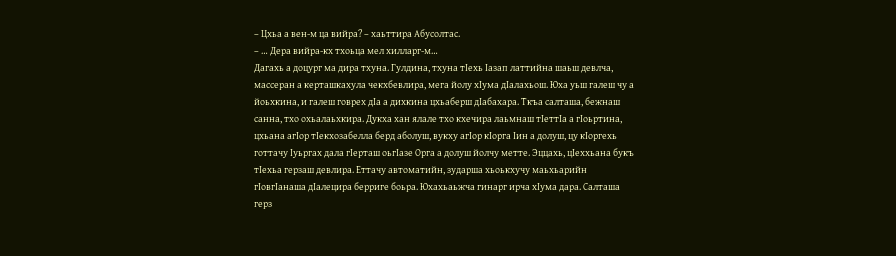– Цхьа а вен-м ца вийра? – хаьттира Абусолтас.
– … Дера вийра-кх тхоьца мел хилларг-м…
Дагахь а доцург ма дира тхуна. Гулдина, тхуна тІехь Іазап латтийна шаьш девлча, массеран а керташкахула чекхбевлира, мега йолу хІума дІалахьош. Юха уьш галеш чу а йоьхкина, и галеш говрех дІа а дихкина цхьаберш дІабахара. Ткъа салташа, бежнаш санна, тхо охьалаьхкира. Дукха хан ялале тхо кхечира лаьмнаш тІеттІа а гІоьртина, цхьана агІор тІекхозабелла берд аболуш, вукху агІор кІорга Іин а долуш, цу кІоргехь готтачу Іуьргах дала гІерташ оьгІазе Орга а долуш йолчу метте. Эццахь, цІеххьана букъ тІехьа герзаш девлира. Еттачу автоматийн, зударша хьоькхучу маьхьарийн гІовгІанаша дІалецира берриге боьра. Юхахьаьжча гинарг ирча хІума дара. Салташа герз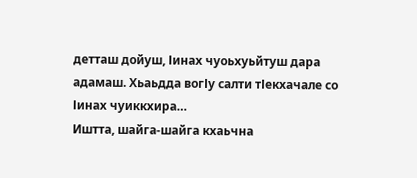детташ дойуш, Іинах чуоьхуьйтуш дара адамаш. Хьаьдда вогІу салти тІекхачале со Іинах чуиккхира…
Иштта, шайга-шайга кхаьчна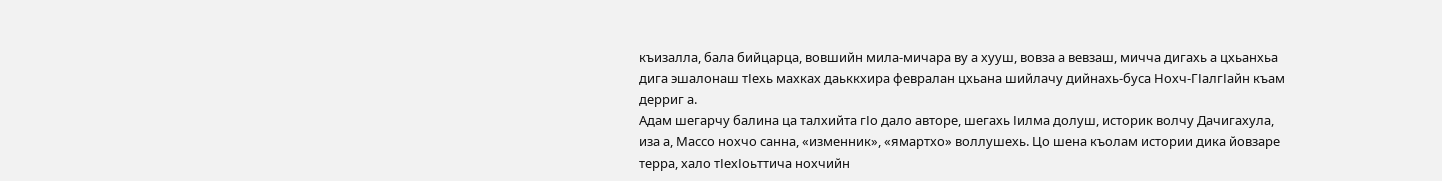къизалла, бала бийцарца, вовшийн мила-мичара ву а хууш, вовза а вевзаш, мичча дигахь а цхьанхьа дига эшалонаш тІехь махках даьккхира февралан цхьана шийлачу дийнахь-буса Нохч-ГІалгІайн къам дерриг а.
Адам шегарчу балина ца талхийта гІо дало авторе, шегахь Іилма долуш, историк волчу Дачигахула, иза а, Массо нохчо санна, «изменник», «ямартхо» воллушехь. Цо шена къолам истории дика йовзаре терра, хало тІехІоьттича нохчийн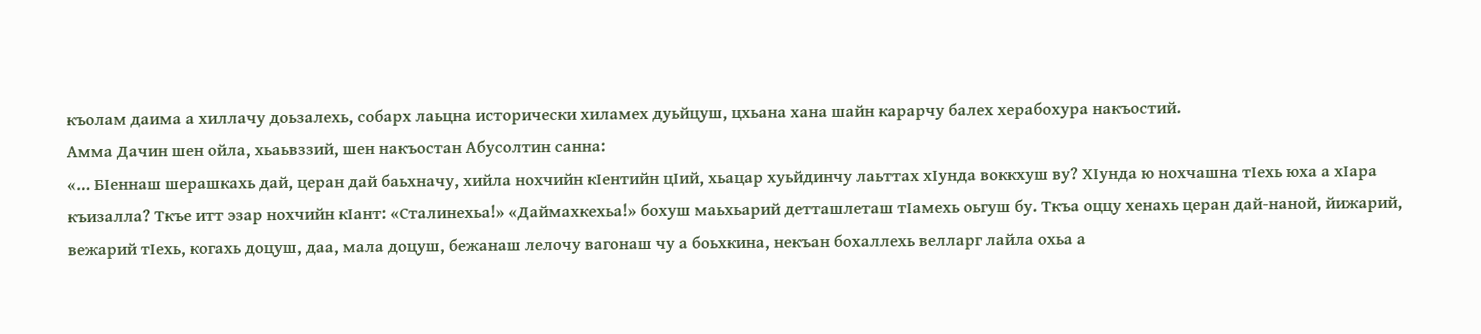къолам даима а хиллачу доьзалехь, собарх лаьцна исторически хиламех дуьйцуш, цхьана хана шайн карарчу балех херабохура накъостий.
Амма Дачин шен ойла, хьаьвззий, шен накъостан Абусолтин санна:
«… БІеннаш шерашкахь дай, церан дай баьхначу, хийла нохчийн кІентийн цІий, хьацар хуьйдинчу лаьттах хІунда воккхуш ву? ХІунда ю нохчашна тІехь юха а хІара къизалла? Ткъе итт эзар нохчийн кІант: «Сталинехьа!» «Даймахкехьа!» бохуш маьхьарий детташлеташ тІамехь оьгуш бу. Ткъа оццу хенахь церан дай-наной, йижарий, вежарий тІехь, когахь доцуш, даа, мала доцуш, бежанаш лелочу вагонаш чу а боьхкина, некъан бохаллехь велларг лайла охьа а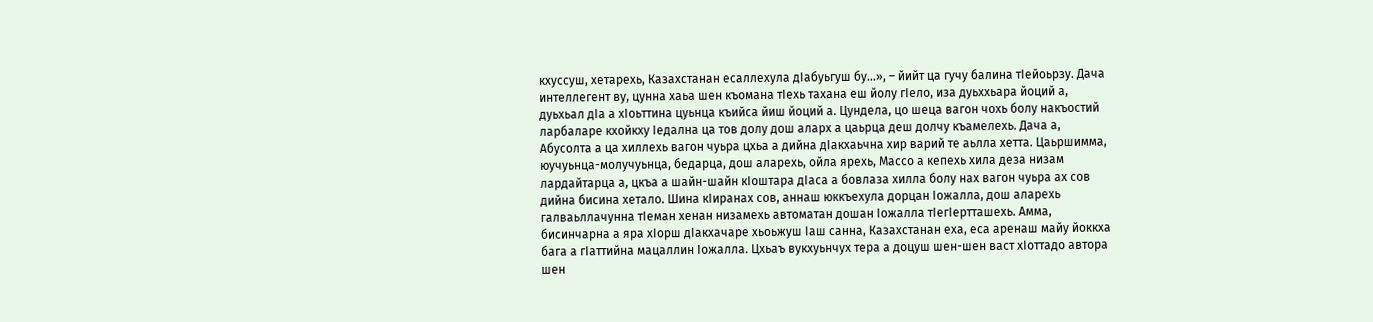кхуссуш, хетарехь, Казахстанан есаллехула дІабуьгуш бу…», – йийт ца гучу балина тІейоьрзу. Дача интеллегент ву, цунна хаьа шен къомана тІехь тахана еш йолу гІело, иза дуьххьара йоций а, дуьхьал дІа а хІоьттина цуьнца къийса йиш йоций а. Цундела, цо шеца вагон чохь болу накъостий ларбаларе кхойкху Іедална ца тов долу дош аларх а цаьрца деш долчу къамелехь. Дача а, Абусолта а ца хиллехь вагон чуьра цхьа а дийна дІакхаьчна хир варий те аьлла хетта. Цаьршимма, юучуьнца-молучуьнца, бедарца, дош аларехь, ойла ярехь, Массо а кепехь хила деза низам лардайтарца а, цкъа а шайн-шайн кІоштара дІаса а бовлаза хилла болу нах вагон чуьра ах сов дийна бисина хетало. Шина кІиранах сов, аннаш юккъехула дорцан Іожалла, дош аларехь галваьллачунна тІеман хенан низамехь автоматан дошан Іожалла тІегІертташехь. Амма, бисинчарна а яра хІорш дІакхачаре хьоьжуш Іаш санна, Казахстанан еха, еса аренаш майу йоккха бага а гІаттийна мацаллин Іожалла. Цхьаъ вукхуьнчух тера а доцуш шен-шен васт хІоттадо автора шен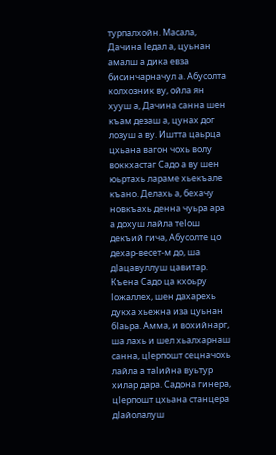турпалхойн. Масала, Дачина Іедал а, цуьнан амалш а дика евза бисинчарначул а. Абусолта колхозник ву, ойла ян хууш а, Дачина санна шен къам дезаш а, цунах дог лозуш а ву. Иштта цаьрца цхьана вагон чохь волу воккхастаг Садо а ву шен юьртахь лараме хьекъале къано. Делахь а, бехачу новкъахь денна чуьра ара а дохуш лайла теІош декъий гича, Абусолте цо дехар-весет-м до, ша дІацавуллуш цавитар. Къена Садо ца кхоьру Іожаллех, шен дахарехь дукха хьежна иза цуьнан бІаьра. Амма, и вохийнарг, ша лахь и шел хьалхарнаш санна, цІерпошт сецначохь лайла а таІийна вуьтур хилар дара. Садона гинера, цІерпошт цхьана станцера дІайолалуш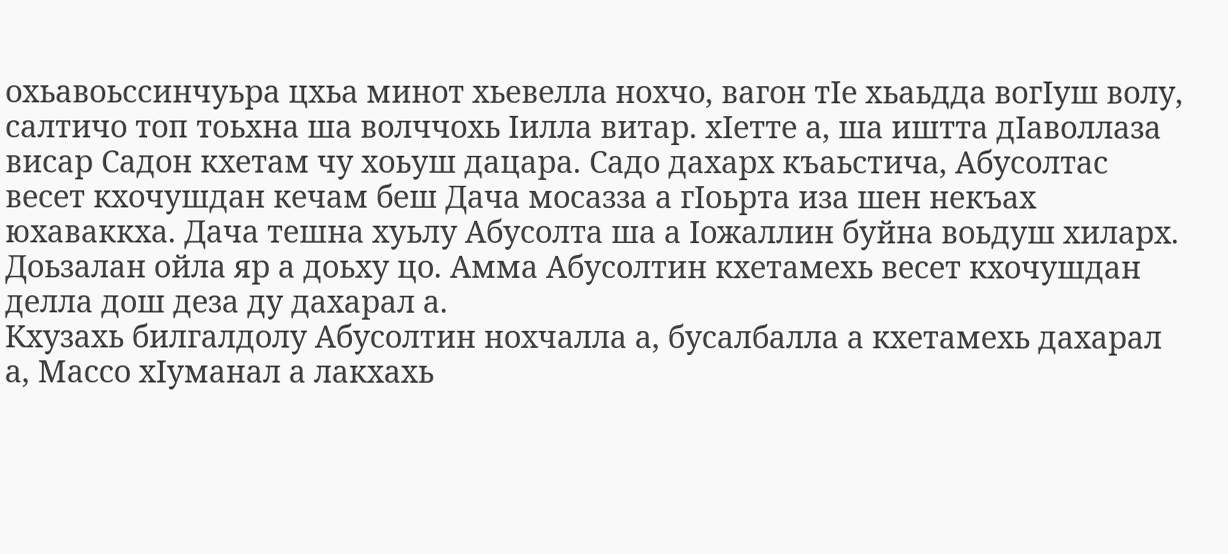охьавоьссинчуьра цхьа минот хьевелла нохчо, вагон тІе хьаьдда вогІуш волу, салтичо топ тоьхна ша волччохь Іилла витар. хІетте а, ша иштта дІаволлаза висар Садон кхетам чу хоьуш дацара. Садо дахарх къаьстича, Абусолтас весет кхочушдан кечам беш Дача мосазза а гІоьрта иза шен некъах юхаваккха. Дача тешна хуьлу Абусолта ша а Іожаллин буйна воьдуш хиларх. Доьзалан ойла яр а доьху цо. Амма Абусолтин кхетамехь весет кхочушдан делла дош деза ду дахарал а.
Кхузахь билгалдолу Абусолтин нохчалла а, бусалбалла а кхетамехь дахарал а, Массо хІуманал а лакхахь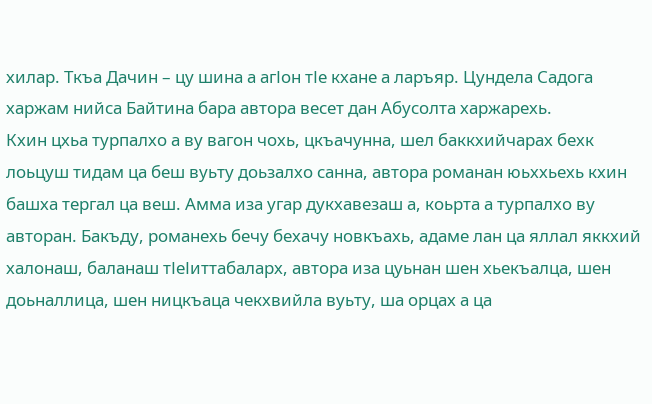хилар. Ткъа Дачин – цу шина а агІон тІе кхане а ларъяр. Цундела Садога харжам нийса Байтина бара автора весет дан Абусолта харжарехь.
Кхин цхьа турпалхо а ву вагон чохь, цкъачунна, шел баккхийчарах бехк лоьцуш тидам ца беш вуьту доьзалхо санна, автора романан юьххьехь кхин башха тергал ца веш. Амма иза угар дукхавезаш а, коьрта а турпалхо ву авторан. Бакъду, романехь бечу бехачу новкъахь, адаме лан ца яллал яккхий халонаш, баланаш тІеІиттабаларх, автора иза цуьнан шен хьекъалца, шен доьналлица, шен ницкъаца чекхвийла вуьту, ша орцах а ца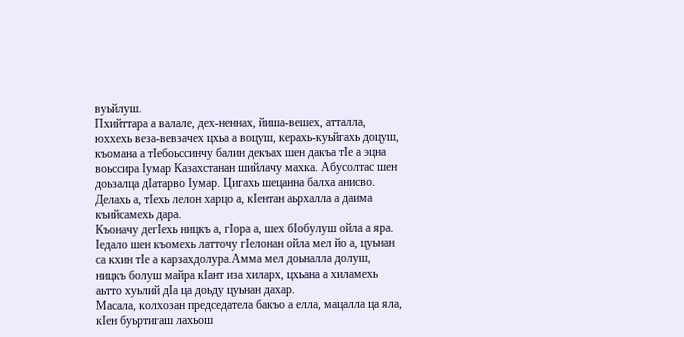вуьйлуш.
Пхийттара а валале, дех-неннах, йиша-вешех, атталла, юххехь веза-вевзачех цхьа а воцуш, керахь-куьйгахь доцуш, къомана а тІебоьссинчу балин декъах шен дакъа тІе а эцна воьссира Іумар Казахстанан шийлачу махка. Абусолтас шен доьзалца дІатарво Іумар. Цигахь шецанна балха анисво. Делахь а, тІехь лелон харцо а, кІентан аьрхалла а даима къийсамехь дара.
Къоначу дегІехь ницкъ а, гІора а, шех бІобулуш ойла а яра. Іедало шен къомехь латточу гІелонан ойла мел йо а, цуьнан са кхин тІе а карзахдолура.Амма мел доьналла долуш, ницкъ болуш майра кІант иза хиларх, цхьана а хиламехь аьтто хуьлий дІа ца доьду цуьнан дахар.
Масала, колхозан председатела бакъо а елла, мацалла ца яла, кІен буьртигаш лахьош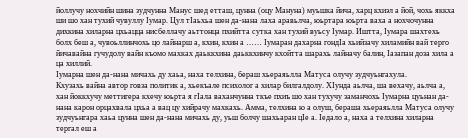йоллучу нохчийн шина зудчунна Манус шед етташ, цунна (оцу Мануна) муьшка йича, харц кхиэл а йой, чохь яккха ши шо хан тухий чувуллу Іумар. Цул тІаьхьа шен да-нана лаха аравьлча, юьртара юьрта ваха а нохчочунна дихкина хиларна цхьацца нисбеллачу аьттонца пхийтта сутка хан тухий вуьсу Іумар. Иштта, Іумара шахтехь болх беш а, чувоьллинчохь цо лайнарш а, кхин, кхин а …… Іумаран дахарна гондІа хьийзачу хиламийн вай терго йичавайна гучудолу вайн къомо махках даьккхина даьккхинчу кхойтта шарахь лайначу балин, Іазапан доза хила а ца хиллий.
Іумарна шен да-нана мичахь ду хаьа, наха телхина, бераш хьераяьлла Матуса олучу зудчуьнгахула.
Кхузахь вайна автор говза политик а, хьекъале психолог а хилар билгалдолу. ХІунда аьлча, ша вехачу, аьлча а, хан йоккхучу меттигера кхечу юьрта я гІала ваханчунна ткъе пхиъ шо хан тухучу заманчохь Іумарна цуьнан да-нана карон орцахвала цхьа а вац цу хийрачу махкахь. Амма, телхина ю а олуш, бераша хьераяьлла Матуса олучу зудчуьнгара хаьа цунна шен да-нана мичахь ду, уьш болчу шахьаран цІе а. Іедало а, наха а телхина хиларна тергал еш а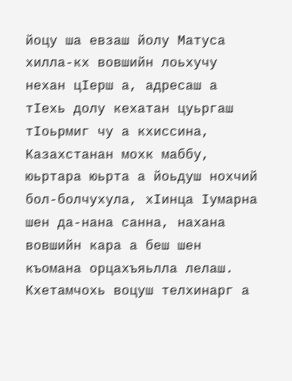йоцу ша евзаш йолу Матуса хилла-кх вовшийн лоьхучу нехан цІерш а, адресаш а тІехь долу кехатан цуьргаш тІоьрмиг чу а кхиссина, Казахстанан мохк маббу, юьртара юьрта а йоьдуш нохчий бол-болчухула, хІинца Іумарна шен да-нана санна, нахана вовшийн кара а беш шен къомана орцахъяьлла лелаш.
Кхетамчохь воцуш телхинарг а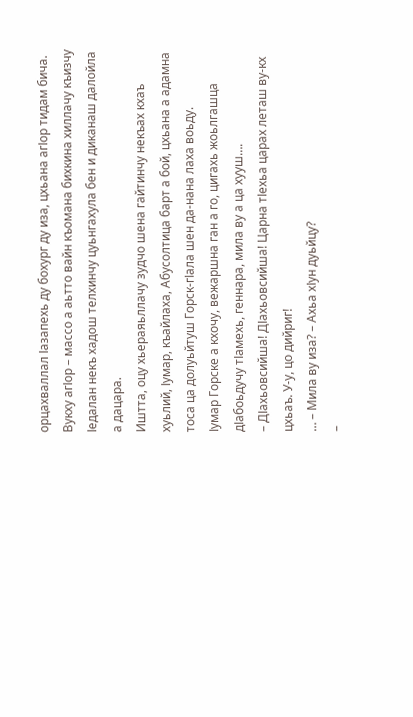орцахваллал Іазапехь ду бохург ду иза, цхьана агІор тидам бича. Вукху агІор – массо а аьтто вайн къомана бихкина хиллачу къизчу Іедалан некъ хадош телхинчу цуьнгахула бен и диканаш далойла а дацара.
Иштта, оцу хьераяьллачу зудчо шена гайтинчу некъах кхаъ хуьлий, Іумар, къайлаха, Абусолтица барт а бой, цхьана а адамна тоса ца долуьйтуш Горск-гІала шен да-нана лаха воьду.
Іумар Горске а кхочу, вежаршна ган а го, цигахь жоьлгашца дІабоьдучу тІамехь, геннара, мила ву а ца хууш….
– ДІахьовсийша! ДІахьовсийша! Царна тІехьа царах леташ ву-кх цхьаъ. У-у, цо дийриг!
… – Мила ву иза? – Ахьа хІун дуьйцу?
–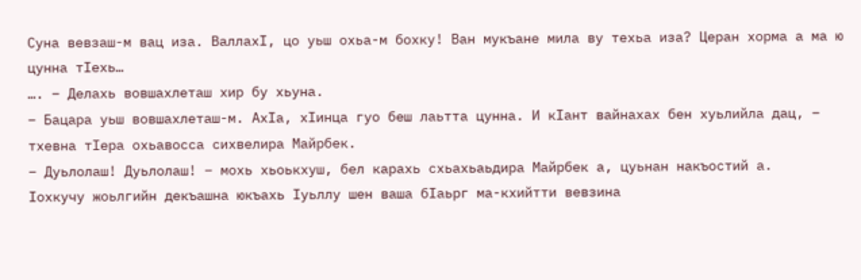Суна вевзаш-м вац иза. ВаллахІ, цо уьш охьа-м бохку! Ван мукъане мила ву техьа иза? Церан хорма а ма ю цунна тІехь…
…. – Делахь вовшахлеташ хир бу хьуна.
– Бацара уьш вовшахлеташ-м. АхІа, хІинца гуо беш лаьтта цунна. И кІант вайнахах бен хуьлийла дац, – тхевна тІера охьавосса сихвелира Майрбек.
– Дуьлолаш! Дуьлолаш! – мохь хьоькхуш, бел карахь схьахьаьдира Майрбек а, цуьнан накъостий а.
Іохкучу жоьлгийн декъашна юкъахь Іуьллу шен ваша бІаьрг ма-кхийтти вевзина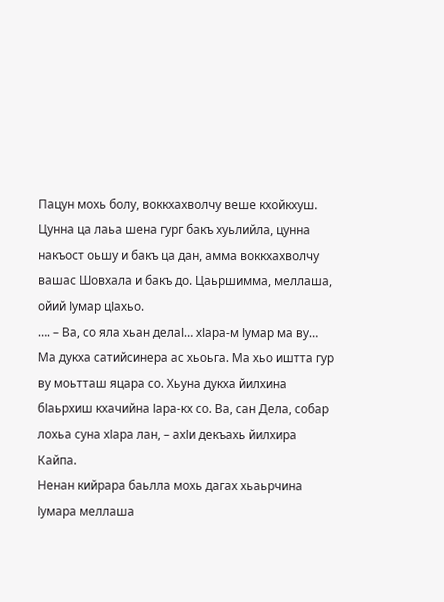Пацун мохь болу, воккхахволчу веше кхойкхуш. Цунна ца лаьа шена гург бакъ хуьлийла, цунна накъост оьшу и бакъ ца дан, амма воккхахволчу вашас Шовхала и бакъ до. Цаьршимма, меллаша, ойий Іумар цІахьо.
…. – Ва, со яла хьан делаІ… хІара-м Іумар ма ву… Ма дукха сатийсинера ас хьоьга. Ма хьо иштта гур ву моьтташ яцара со. Хьуна дукха йилхина бІаьрхиш кхачийна Іара-кх со. Ва, сан Дела, собар лохьа суна хІара лан, – ахІи декъахь йилхира Кайпа.
Ненан кийрара баьлла мохь дагах хьаьрчина Іумара меллаша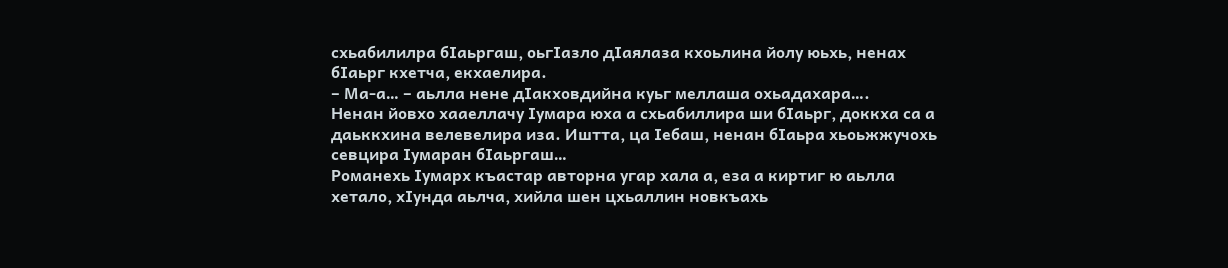схьабилилра бІаьргаш, оьгІазло дІаялаза кхоьлина йолу юьхь, ненах бІаьрг кхетча, екхаелира.
– Ма-а… – аьлла нене дІакховдийна куьг меллаша охьадахара….
Ненан йовхо хааеллачу Іумара юха а схьабиллира ши бІаьрг, доккха са а даьккхина велевелира иза. Иштта, ца Іебаш, ненан бІаьра хьоьжжучохь севцира Іумаран бІаьргаш…
Романехь Іумарх къастар авторна угар хала а, еза а киртиг ю аьлла хетало, хІунда аьлча, хийла шен цхьаллин новкъахь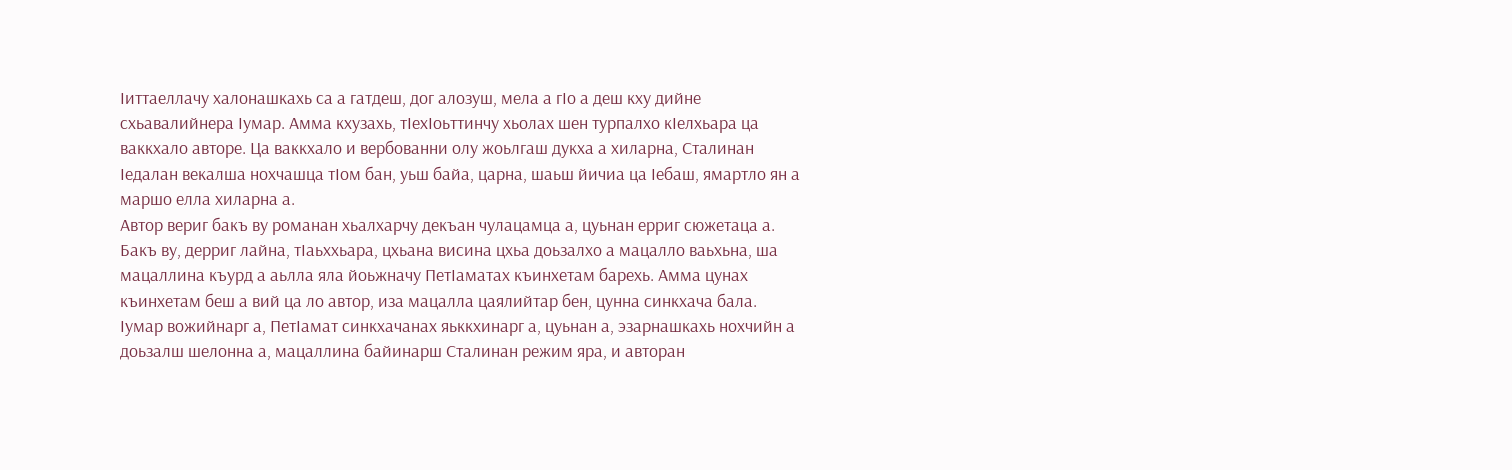Іиттаеллачу халонашкахь са а гатдеш, дог алозуш, мела а гІо а деш кху дийне схьавалийнера Іумар. Амма кхузахь, тІехІоьттинчу хьолах шен турпалхо кІелхьара ца ваккхало авторе. Ца ваккхало и вербованни олу жоьлгаш дукха а хиларна, Сталинан Іедалан векалша нохчашца тІом бан, уьш байа, царна, шаьш йичиа ца Іебаш, ямартло ян а маршо елла хиларна а.
Автор вериг бакъ ву романан хьалхарчу декъан чулацамца а, цуьнан ерриг сюжетаца а. Бакъ ву, дерриг лайна, тІаьххьара, цхьана висина цхьа доьзалхо а мацалло ваьхьна, ша мацаллина къурд а аьлла яла йоьжначу ПетІаматах къинхетам барехь. Амма цунах къинхетам беш а вий ца ло автор, иза мацалла цаялийтар бен, цунна синкхача бала.
Іумар вожийнарг а, ПетІамат синкхачанах яьккхинарг а, цуьнан а, эзарнашкахь нохчийн а доьзалш шелонна а, мацаллина байинарш Сталинан режим яра, и авторан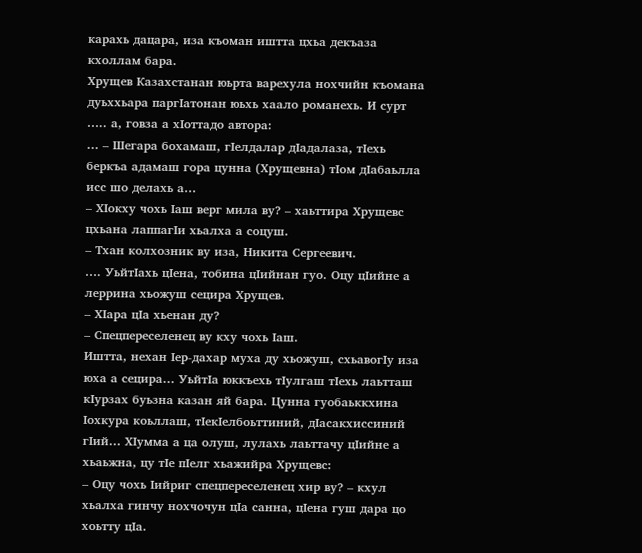карахь дацара, иза къоман иштта цхьа декъаза кхоллам бара.
Хрущев Казахстанан юьрта варехула нохчийн къомана дуьххьара паргІатонан юьхь хаало романехь. И сурт ….. а, говза а хІоттадо автора:
… – Шегара бохамаш, гІелдалар дІадалаза, тІехь беркъа адамаш гора цунна (Хрущевна) тІом дІабаьлла исс шо делахь а…
– ХІокху чохь Іаш верг мила ву? – хаьттира Хрущевс цхьана лаппагІи хьалха а соцуш.
– Тхан колхозник ву иза, Никита Сергеевич.
…. УьйтІахь цІена, тобина цІийнан гуо. Оцу цІийне а леррина хьожуш сецира Хрущев.
– ХІара цІа хьенан ду?
– Спецпереселенец ву кху чохь Іаш.
Иштта, нехан Іер-дахар муха ду хьожуш, схьавогІу иза юха а сецира… УьйтІа юккъехь тІулгаш тІехь лаьтташ кІурзах буьзна казан яй бара. Цунна гуобаьккхина Іохкура коьллаш, тІекІелбоьттиний, дІасакхиссиний гІий… ХІумма а ца олуш, лулахь лаьттачу цІийне а хьаьжна, цу тІе пІелг хьажийра Хрущевс:
– Оцу чохь Іийриг спецпереселенец хир ву? – кхул хьалха гинчу нохчочун цІа санна, цІена гуш дара цо хоьтту цІа.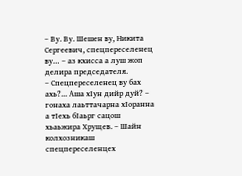– Ву. Ву. Шешен ву, Никита Сергеевич, спецпереселенец ву… – аз кхисса а луш жоп делира председателя.
– Спецпереселенец ву бах ахь?... Аша хІун дийр дуй? – гонаха лаьттачарна хІоранна а тІехь бІаьрг сацош хьаьжира Хрущев. – Шайн колхозникаш спецпереселенцех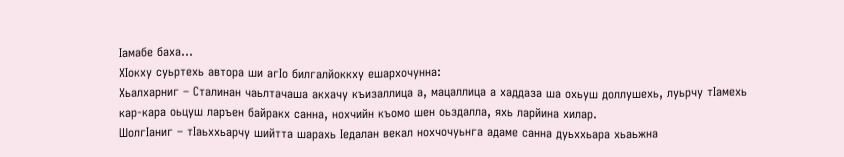Іамабе баха…
ХІокху суьртехь автора ши агІо билгалйоккху ешархочунна:
Хьалхарниг – Сталинан чаьлтачаша акхачу къизаллица а, мацаллица а хаддаза ша охьуш доллушехь, луьрчу тІамехь кар-кара оьцуш ларъен байракх санна, нохчийн къомо шен оьздалла, яхь ларйина хилар.
ШолгІаниг – тІаьххьарчу шийтта шарахь Іедалан векал нохчочуьнга адаме санна дуьххьара хьаьжна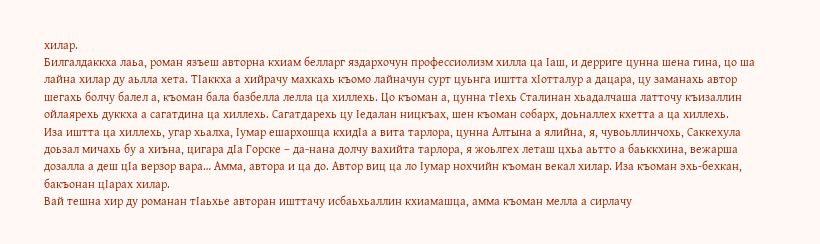хилар.
Билгалдаккха лаьа, роман язъеш авторна кхиам белларг яздархочун профессиолизм хилла ца Іаш, и дерриге цунна шена гина, цо ша лайна хилар ду аьлла хета. ТІаккха а хийрачу махкахь къомо лайначун сурт цуьнга иштта хІотталур а дацара, цу заманахь автор шегахь болчу балел а, къоман бала базбелла лелла ца хиллехь. Цо къоман а, цунна тІехь Сталинан хьадалчаша латточу къизаллин ойлаярехь дуккха а сагатдина ца хиллехь. Сагатдарехь цу Іедалан ницкъах, шен къоман собарх, доьналлех кхетта а ца хиллехь.
Иза иштта ца хиллехь, угар хьалха, Іумар ешархошца кхидІа а вита тарлора, цунна Алтына а ялийна, я, чувоьллинчохь, Саккехула доьзал мичахь бу а хиъна, цигара дІа Горске – да-нана долчу вахийта тарлора, я жоьлгех леташ цхьа аьтто а баьккхина, вежарша дозалла а деш цІа верзор вара… Амма, автора и ца до. Автор виц ца ло Іумар нохчийн къоман векал хилар. Иза къоман эхь-бехкан, бакъонан цІарах хилар.
Вай тешна хир ду романан тІаьхье авторан ишттачу исбаьхьаллин кхиамашца, амма къоман мелла а сирлачу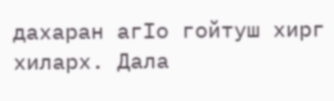дахаран агІо гойтуш хирг хиларх. Дала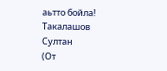аьтто бойла!
Такалашов Султан
(От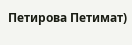Петирова Петимат)